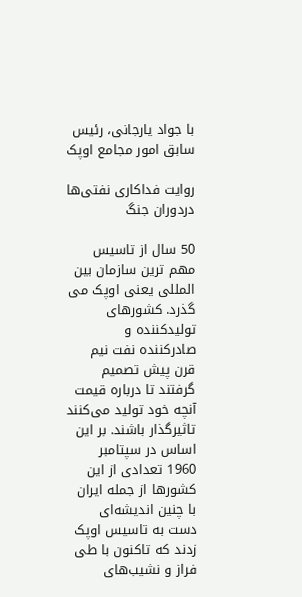با جواد یارجانی، رئیس سابق امور مجامع اوپک

روایت فداکاری‌ نفتی‌ها در‌دوران جنگ

50 سال از تاسیس مهم ترین سازمان بین المللی یعنی اوپک می گذرد. کشورهای تولیدکننده و صادرکننده نفت نیم قرن پیش تصمیم گرفتند تا درباره قیمت آنچه خود تولید می‌کنند تاثیرگذار باشند. بر این اساس در سپتامبر 1960 تعدادی از این کشورها از جمله ایران با چنین اندیشه‌ای دست به تاسیس اوپک زدند که تاکنون با طی فراز و نشیب‌های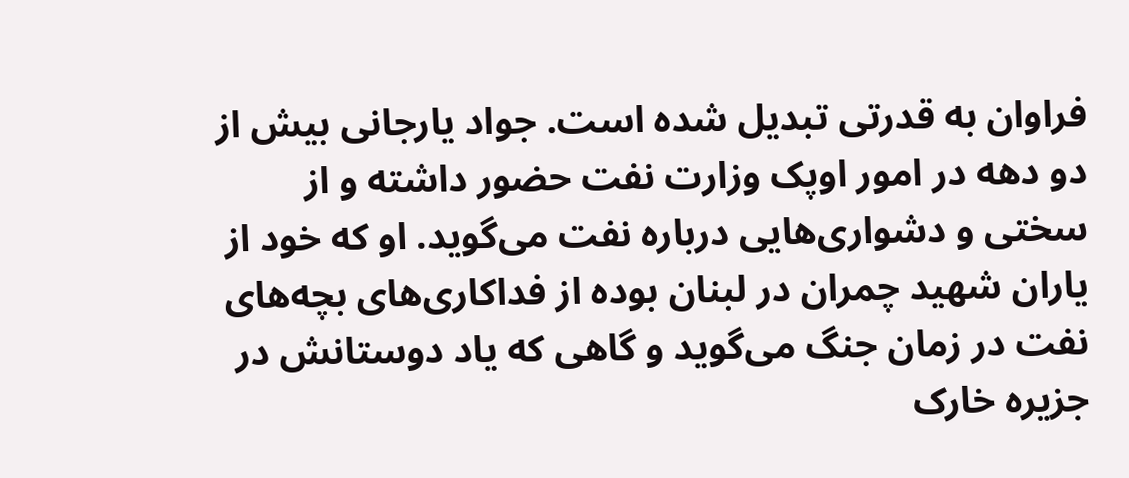فراوان به قدرتی تبدیل شده است. جواد یارجانی بیش از دو دهه در امور اوپک وزارت نفت حضور داشته و از سختی و دشواری‌هایی درباره نفت می‌گوید. او که خود از یاران شهید چمران در لبنان بوده از فداکاری‌های بچه‌های نفت در زمان جنگ می‌گوید و گاهی که یاد دوستانش در جزیره خارک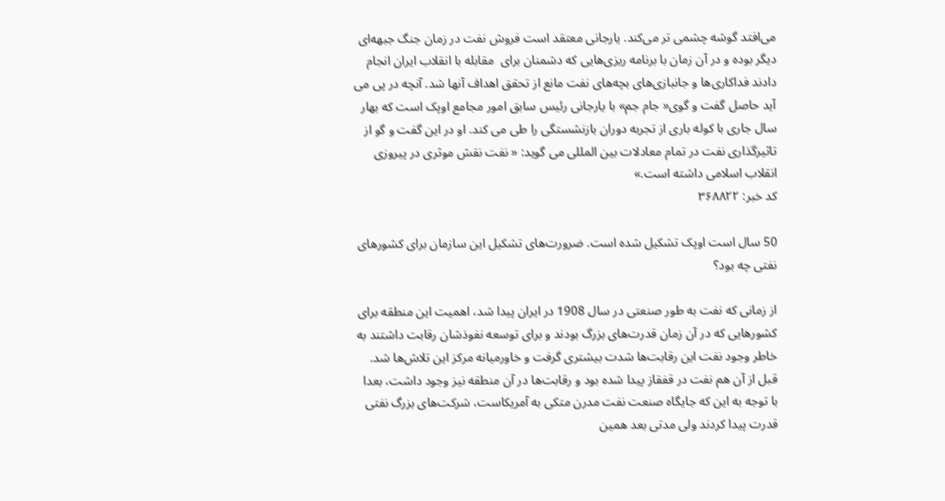می‌افتد گوشه چشمی تر می‌کند. یارجانی معتقد است فروش نفت در زمان جنگ جبهه‌ای دیگر بوده و در آن زمان با برنامه ریزی‌هایی که دشمنان برای‌‌ ‌ مقابله با انقلاب ایران انجام دادند فداکاری‌ها و جانبازی‌های بچه‌های نفت مانع از تحقق اهداف آنها شد. آنچه در پی می آید حاصل گفت و گوی« جام جم» با یارجانی رئیس سابق امور مجامع اوپک است که ‌بهار سال جاری با کوله باری از تجربه دوران بازنشستگی را طی می کند. او در این گفت و گو از تاثیرگذاری نفت در تمام معادلات بین المللی می گوید: « نفت نقش موثری در پیروزی انقلاب اسلامی داشته است.»
کد خبر: ۳۶۸۸۲۲

50 سال است اوپک تشکیل شده است. ضرورت‌های تشکیل این سازمان برای کشورهای نفتی چه بود؟

از زمانی که نفت به طور صنعتی در سال 1908 در ایران پیدا شد، اهمیت این منطقه برای کشورهایی که در آن زمان قدرت‌های بزرگ بودند و برای توسعه نفوذشان رقابت داشتند به خاطر وجود نفت این رقابت‌ها شدت بیشتری گرفت و خاورمیانه مرکز این تلاش‌ها شد. قبل از آن هم نفت در قفقاز پیدا شده بود و رقابت‌ها در آن منطقه نیز وجود داشت، بعدا با توجه به این که جایگاه صنعت نفت مدرن متکی به آمریکاست، شرکت‌های بزرگ نفتی قدرت پیدا کردند ولی مدتی بعد همین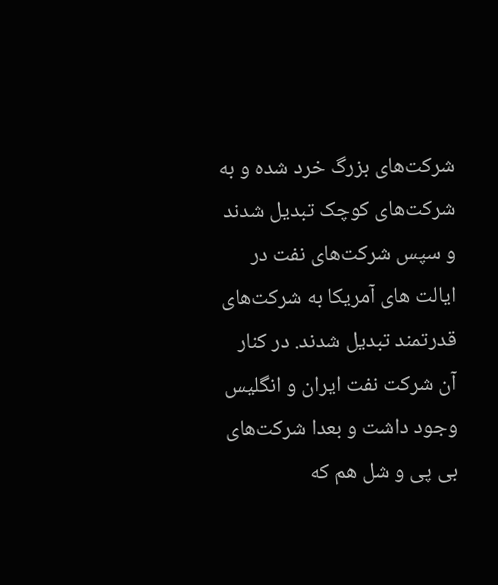شرکت‌های بزرگ خرد شده و به شرکت‌های کوچک تبدیل ‌شدند و سپس شرکت‌های نفت در ایالت های آمریکا به شرکت‌های قدرتمند تبدیل شدند. در کنار آن شرکت نفت ایران و انگلیس وجود داشت و بعدا شرکت‌های بی پی و شل هم که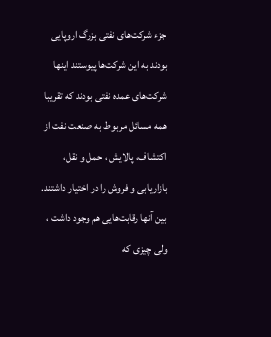جزء شرکت‌های نفتی بزرگ اروپایی بودند به این شرکت‌ها پیوستند اینها شرکت‌های عمده نفتی بودند که تقریبا همه مسائل مربوط به صنعت نفت از اکتشاف، پالایش ، حمل و نقل، بازاریابی و فروش را در اختیار داشتند. بین آنها رقابت‌هایی هم وجود داشت ، ولی چیزی که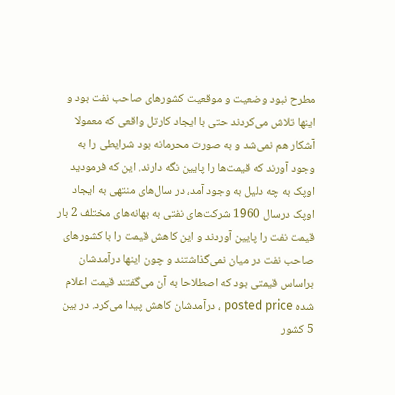مطرح نبود وضعیت و موقعیت کشورهای صاحب نفت بود و اینها تلاش می‌کردند حتی با ایجاد کارتل واقعی که معمولا‌ آشکار هم نمی‌شد و به صورت محرمانه بود شرایطی را به وجود آورند که قیمت‌ها را پایین نگه دارند. این که فرمودید اوپک به چه دلیل به وجود ‌آمد، در سال‌های منتهی به ایجاد اوپک درسال 1960 شرکت‌های نفتی به بهانه‌های مختلف 2 بار قیمت نفت را پایین ‌آ‌وردند و این کاهش قیمت را با کشورهای صاحب نفت در میان نمی‌گذاشتند و چون اینها درآمدشان براساس قیمتی بود که اصطلاحا به آن می‌گفتند قیمت اعلام شده posted price ، درآمدشان کاهش پیدا می‌کرد. در بین 5 کشور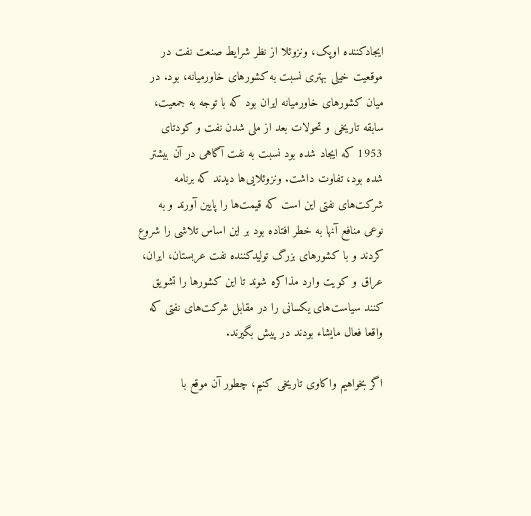ایجادکننده اوپک، ونزوئلا از نظر شرایط صنعت نفت در موقعیت خیلی بهتری نسبت به کشورهای خاورمیانه، بود. در میان کشورهای خاورمیانه ایران بود که با توجه به جمعیت، سابقه تاریخی‌ و تحولات بعد از ملی شدن نفت و کودتای 1953 که ایجاد شده بود نسبت به نفت آگاهی در آن بیشتر شده بود، تفاوت داشت. ونزوئلایی‌ها دیدند که برنامه شرکت‌های نفتی این است که قیمت‌ها را پایین ‌آ‌ورند و به نوعی منافع آنها به خطر افتاده بود بر این اساس تلاشی را شروع کردند و با کشورهای بزرگ تولیدکننده نفت عربستان، ایران، عراق و کویت وارد مذاکره شوند تا این کشورها را تشویق کنند سیاست‌های یکسانی را در مقابل شرکت‌های نفتی که واقعا فعال مایشاء بودند در پیش بگیرند.

اگر بخواهیم واکاوی تاریخی کنیم، چطور آن موقع با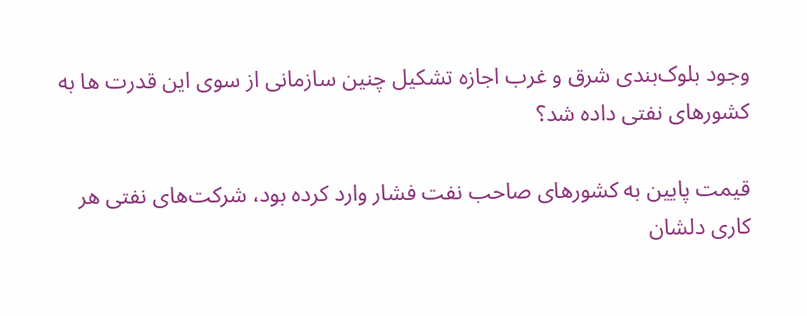وجود بلوک‌بندی شرق و غرب اجازه تشکیل چنین سازمانی از سوی این قدرت ها به کشورهای نفتی داده شد؟

قیمت پایین به کشورهای صاحب نفت فشار وارد کرده بود، شرکت‌های نفتی هر کاری دلشان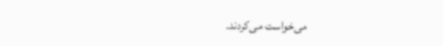می‌خواست می‌کردند.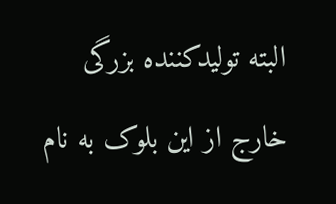البته تولیدکننده بزرگی خارج از این بلوک به نام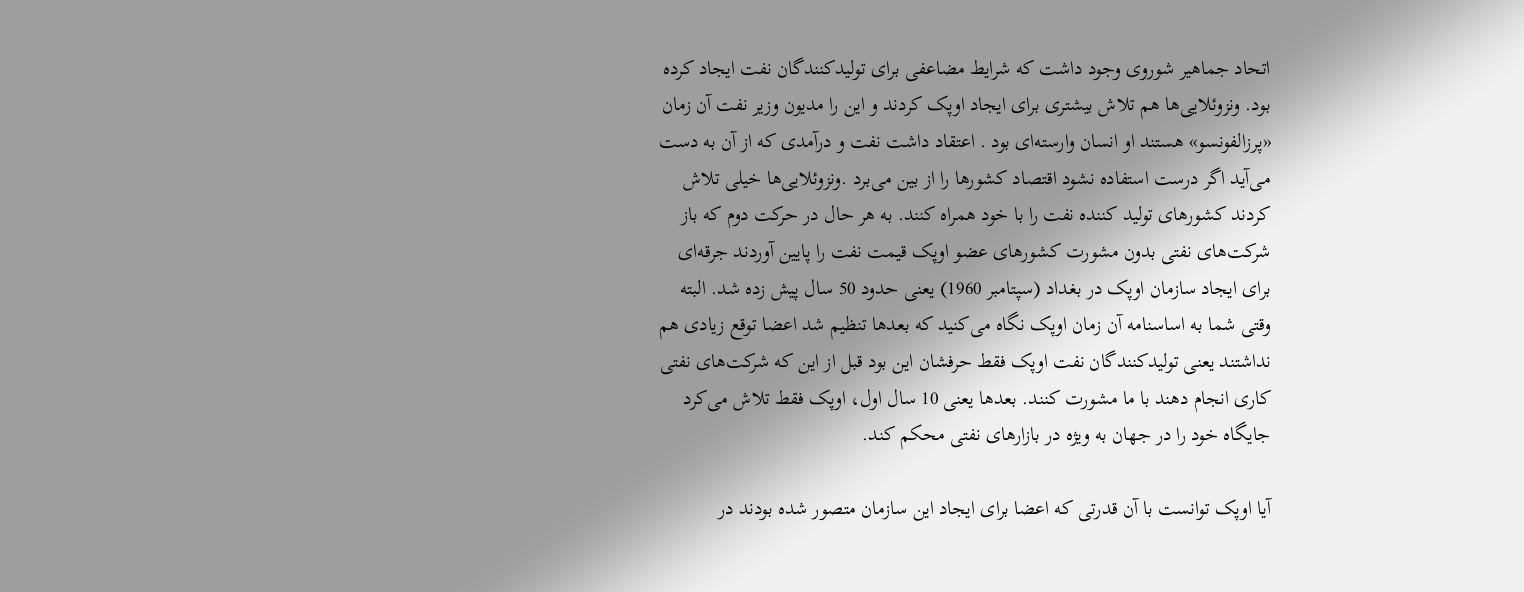اتحاد جماهیر شوروی وجود داشت که شرایط مضاعفی برای تولیدکنندگان نفت ایجاد کرده بود. ونزوئلایی‌ها هم تلاش بیشتری برای ایجاد اوپک کردند و این را مدیون وزیر نفت آن زمان «پرزالفونسو» هستند او انسان وارسته‌ای بود . اعتقاد داشت نفت و درآمدی که از آن به دست می‌آید اگر درست استفاده نشود اقتصاد کشورها را از بین می‌برد .ونزوئلایی‌ها خیلی تلاش کردند کشورهای تولید کننده نفت را با خود همراه کنند. به هر حال در حرکت دوم که باز شرکت‌های نفتی بدون مشورت کشورهای عضو اوپک قیمت نفت را پایین ‌آوردند جرقه‌ای برای ایجاد سازمان اوپک در بغداد (سپتامبر 1960) یعنی حدود 50 سال پیش زده شد. البته وقتی شما به اساسنامه آن زمان اوپک نگاه می‌کنید که بعدها تنظیم شد اعضا توقع زیادی هم نداشتند یعنی تولیدکنندگان نفت اوپک فقط حرفشان این بود قبل از این که شرکت‌های نفتی کاری انجام دهند با ما مشورت کنند. بعدها یعنی 10 سال اول، اوپک فقط تلاش می‌کرد جایگاه خود را در جهان به ویژه در بازارهای نفتی محکم کند.

آیا اوپک توانست با آن قدرتی که اعضا برای ایجاد این سازمان متصور شده بودند در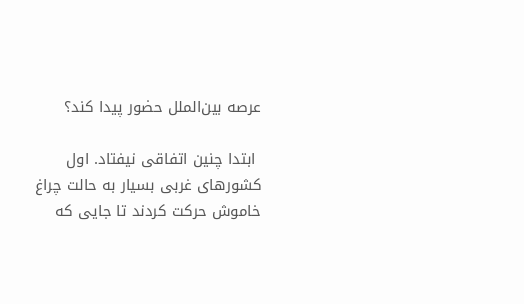عرصه بین‌الملل حضور پیدا کند؟

 ابتدا چنین اتفاقی نیفتاد. اول کشورهای غربی بسیار به حالت چراغ خاموش حرکت کردند تا جایی که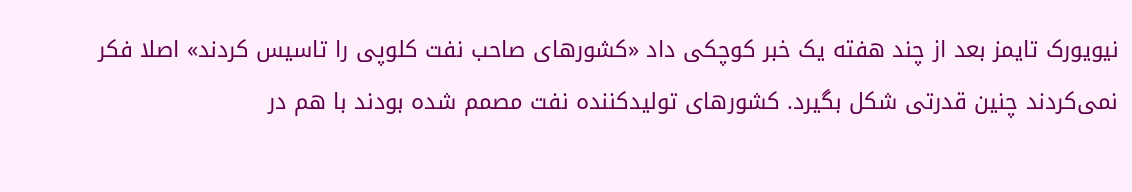نیویورک تایمز بعد از چند هفته یک خبر کوچکی داد «کشورهای صاحب نفت کلوپی را تاسیس کردند» اصلا فکر نمی‌کردند چنین قدرتی شکل بگیرد. کشورهای تولیدکننده نفت مصمم شده بودند با هم در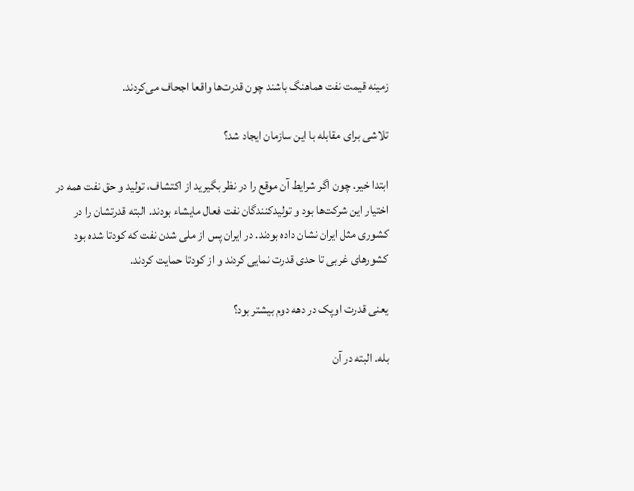زمینه قیمت نفت هماهنگ باشند چون قدرت‌ها واقعا اجحاف می‌کردند.

تلاشی برای مقابله با این سازمان ایجاد شد؟

ابتدا خیر. چون اگر شرایط آن موقع را در نظر بگیرید از اکتشاف، تولید و حق نفت همه در اختیار این شرکت‌ها بود و تولیدکنندگان نفت فعال مایشاء بودند. البته قدرتشان را در کشوری مثل ایران نشان داده بودند. در ایران پس از ملی شدن نفت که کودتا شده بود کشورهای غربی تا حدی قدرت نمایی کردند و از کودتا حمایت کردند.

یعنی قدرت اوپک در دهه دوم بیشتر بود؟

بله. البته در آن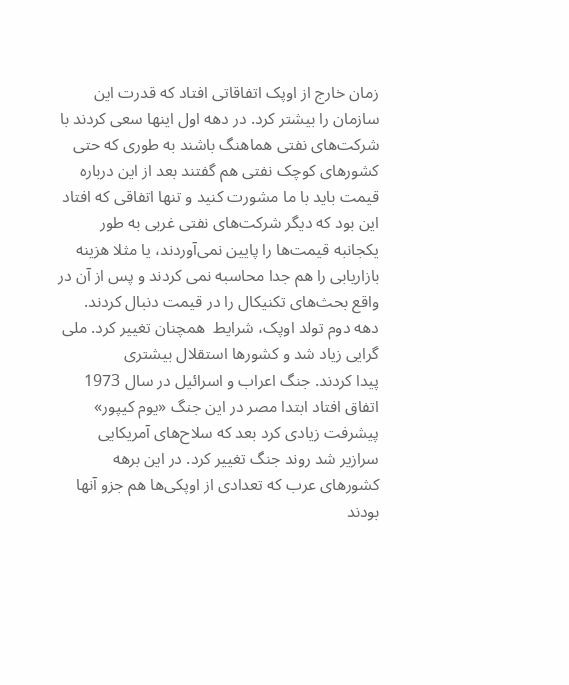زمان خارج از اوپک اتفاقاتی افتاد که قدرت این سازمان را بیشتر ‌کرد. در دهه اول اینها سعی کردند با شرکت‌های نفتی هماهنگ باشند به طوری که حتی کشورهای کوچک نفتی هم ‌گفتند بعد از این درباره قیمت باید با ما مشورت کنید و تنها اتفاقی که ‌افتاد این بود که دیگر شرکت‌های نفتی غربی به طور یکجانبه قیمت‌ها را پایین نمی‌آوردند، یا مثلا هزینه بازاریابی را هم جدا محاسبه نمی کردند و پس از آن در واقع بحث‌های تکنیکال را در قیمت دنبال ‌کردند. دهه دوم تولد اوپک، شرایط ‌ همچنان تغییر کرد. ملی گرایی زیاد ‌شد و کشورها استقلال بیشتری پیدا ‌کردند. جنگ اعراب و اسرائیل در سال 1973 اتفاق ‌افتاد ابتدا مصر در این جنگ «یوم کیپور» پیشرفت زیادی ‌کرد بعد که سلاح‌های آمریکایی‌ سرازیر ‌شد روند جنگ تغییر ‌کرد. در این برهه کشورهای عرب که تعدادی از اوپکی‌ها هم جزو آنها بودند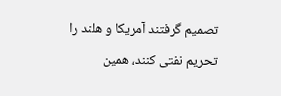تصمیم ‌گرفتند آمریکا و هلند را تحریم نفتی کنند، همین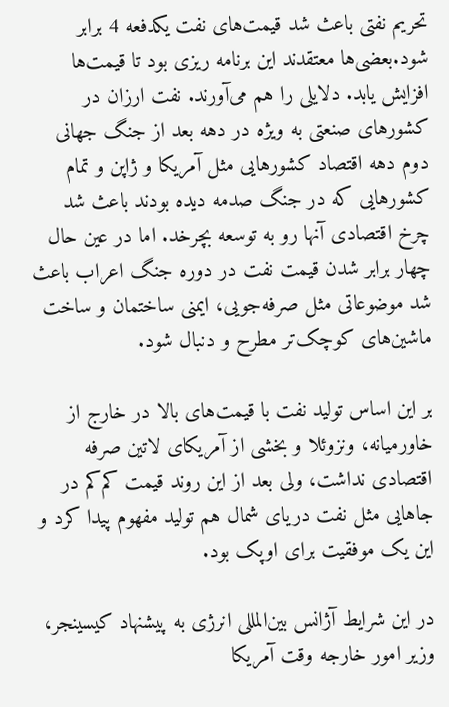تحریم نفتی باعث ‌شد قیمت‌های نفت یکدفعه 4 برابر شود.بعضی‌ها معتقدند این برنامه ریزی بود تا قیمت‌ها افزایش یابد. دلایلی را هم می‌آورند. نفت ارزان در کشورهای صنعتی به ویژه در دهه بعد از جنگ جهانی دوم دهه اقتصاد کشورهایی مثل آمریکا و ژاپن و تمام کشورهایی که در جنگ صدمه دیده بودند باعث شد چرخ اقتصادی آنها رو به توسعه بچرخد. اما در عین حال چهار برابر شدن قیمت نفت در دوره جنگ اعراب باعث شد موضوعاتی مثل صرفه‌جویی، ایمنی ساختمان و ساخت ماشین‌های کوچک‌تر مطرح و دنبال شود.

بر این اساس تولید نفت با قیمت‌های بالا در خارج از خاورمیانه، ونزوئلا و بخشی از آمریکای لاتین صرفه اقتصادی نداشت، ولی بعد از این روند قیمت کم‌کم در جاهایی مثل نفت دریای شمال هم تولید مفهوم پیدا ‌کرد و این یک موفقیت برای اوپک بود.

در این شرایط آژانس بین‌المللی انرژی به پیشنهاد کیسینجر، وزیر امور خارجه وقت آمریکا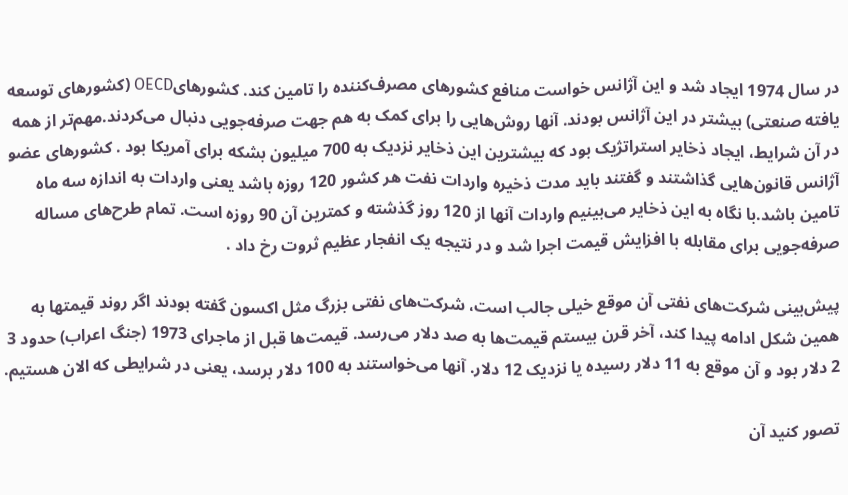در سال 1974 ایجاد ‌شد و این آژانس ‌خواست منافع کشورهای مصرف‌کننده را تامین کند. کشورهایOECD (کشورهای توسعه یافته صنعتی) بیشتر در این آژانس بودند. آنها روش‌هایی را برای کمک به هم جهت صرفه‌جویی دنبال می‌کردند.مهم‌تر از همه در آن شرایط، ایجاد ذخایر استراتژیک بود که بیشترین این ذخایر نزدیک به 700 میلیون بشکه برای آمریکا بود . کشورهای عضو آژانس قانون‌هایی گذاشتند و ‌گفتند باید مدت ذخیره واردات نفت هر کشور 120 روزه باشد یعنی واردات به اندازه سه ماه تامین باشد.با نگاه به این ذخایر می‌بینیم واردات آنها از 120 روز گذشته و کمترین آن 90 روزه است. تمام طرح‌های مساله صرفه‌جویی برای مقابله با افزایش قیمت اجرا شد و در نتیجه یک انفجار عظیم ثروت رخ داد .

پیش‌بینی شرکت‌های نفتی آن موقع خیلی جالب است، شرکت‌های نفتی بزرگ مثل اکسون گفته بودند اگر روند قیمتها به همین شکل ادامه پیدا کند، آخر قرن بیستم قیمت‌ها به صد دلار می‌رسد. قیمت‌ها قبل از ماجرای 1973 (جنگ اعراب) حدود 3 2 دلار بود و آن موقع به 11 دلار رسیده یا نزدیک 12 دلار. آنها می‌خواستند به 100 دلار برسد، یعنی در شرایطی که الان هستیم.

تصور کنید آن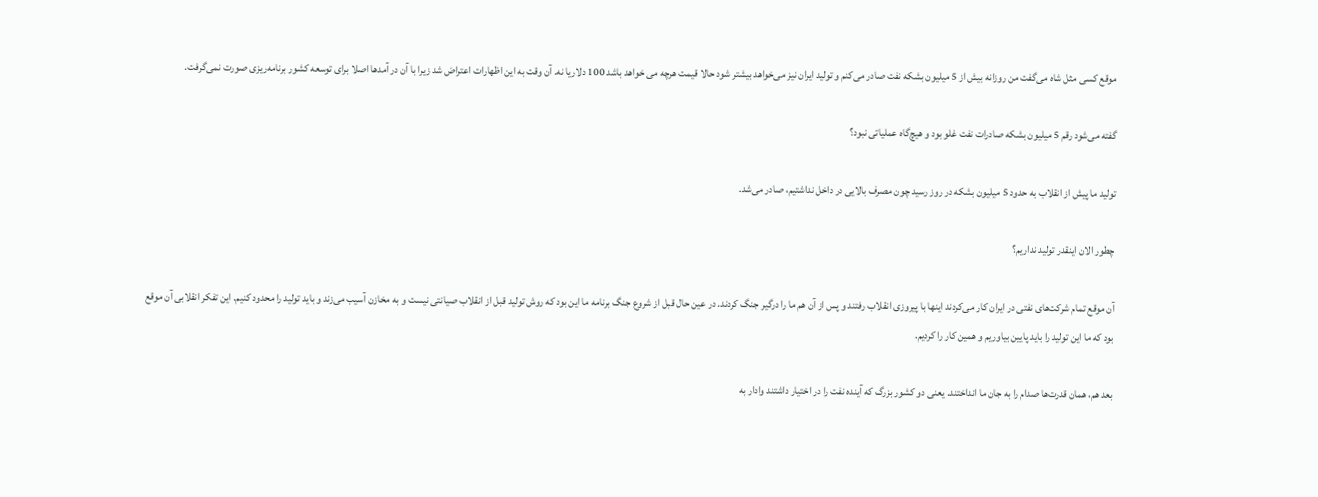موقع کسی مثل شاه می‌گفت من روزانه بیش از 5 میلیون بشکه نفت صادر می‌کنم و تولید ایران نیز می‌خواهد بیشتر شود حالا قیمت هرچه می خواهد باشد 100 دلار‌یا نه. آن وقت به این اظهارات اعتراض شد زیرا با آن در آمدها اصلا برای توسعه کشور برنامه‌ریزی صورت نمی‌گرفت.

گفته می‌شود رقم 5 میلیون بشکه صادرات نفت غلو بود و هیچ‌گاه عملیاتی نبود؟

تولید ما پیش از انقلاب به حدود 5 میلیون بشکه در روز رسید چون مصرف بالایی در داخل نداشتیم، صادر می‌شد.

چطور الان اینقدر تولید نداریم؟

آن موقع تمام شرکت‌های نفتی در ایران کار می‌کردند اینها با پیروزی انقلاب رفتند و پس از آن هم ما را درگیر جنگ کردند. در عین حال قبل از شروع جنگ برنامه ما این بود که روش تولید قبل از انقلاب صیانتی نیست و به مخازن آسیب می‌زند و باید تولید را محدود کنیم. این تفکر انقلابی آن موقع بود که ما این تولید را باید پایین بیاوریم و همین کار را کردیم.

بعد هم، همان قدرت‌ها صدام را به جان ما انداختند. یعنی دو کشور بزرگ که آینده نفت را در اختیار داشتند وادار به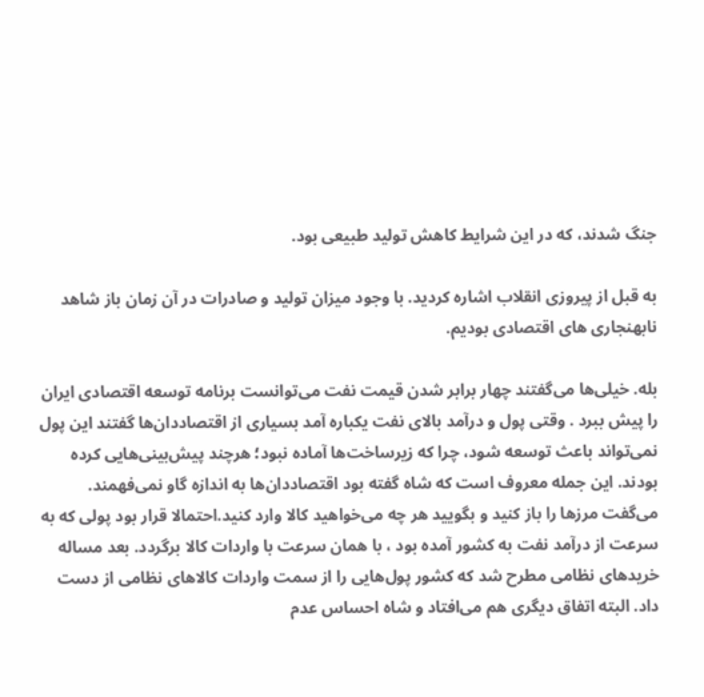جنگ شدند، که در این شرایط کاهش تولید طبیعی بود.

به قبل از پیروزی انقلاب اشاره کردید. با وجود میزان تولید و صادرات در آن زمان باز شاهد نابهنجاری های اقتصادی بودیم.

بله. خیلی‌ها می‌گفتند چهار برابر شدن قیمت نفت می‌توانست برنامه توسعه اقتصادی ایران را پیش ببرد . وقتی پول و درآمد‌ بالای نفت یکباره آمد بسیاری از اقتصاددان‌ها گفتند این پول نمی‌تواند باعث توسعه شود، چرا که زیرساخت‌ها آماده نبود؛ هرچند پیش‌بینی‌هایی کرده بودند. این جمله معروف است که شاه گفته بود اقتصاددان‌ها به اندازه گاو نمی‌فهمند. می‌گفت مرزها را باز کنید و بگویید هر چه می‌خواهید کالا وارد کنید.احتمالا قرار بود پولی که به سرعت از درآمد نفت به کشور آمده بود ، با همان سرعت‌ با واردات کالا برگردد. بعد مساله خریدهای نظامی مطرح شد که کشور پول‌هایی را از سمت واردات کالاهای نظامی‌ از دست داد. البته اتفاق دیگری هم می‌افتاد و شاه احساس عدم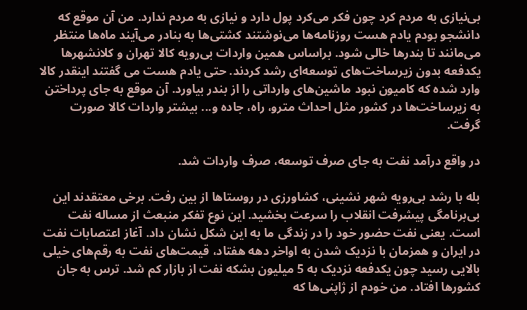بی‌نیازی به مردم ‌کرد چون فکر می‌کرد پول دارد و نیازی به مردم ندارد. من آن موقع که دانشجو بودم یادم هست روزنامه‌ها می‌نوشتند کشتی‌ها به بنادر می‌آیند ماه‌ها منتظر می‌مانند تا بندرها خالی شود. براساس همین واردات بی‌رویه کالا تهران و کلانشهرها یکدفعه بدون زیرساخت‌های توسعه‌ای رشد کردند. حتی یادم هست می گفتند اینقدر کالا وارد شده که کامیون‌ نبود ماشین‌های وارداتی را از بندر بیاورد. آن موقع به جای پرداختن به زیرساخت‌ها در کشور مثل احداث مترو، راه، جاده و... بیشتر واردات کالا صورت گرفت.

در واقع درآمد نفت به جای صرف توسعه، صرف واردات شد.

بله با رشد‌ بی‌رویه شهر نشینی، کشاورزی در روستاها از بین رفت. برخی معتقدند این بی‌برنامگی پیشرفت انقلاب را سرعت بخشید. این نوع تفکر منبعث از مساله نفت است. یعنی نفت حضور خود را در زندگی ما به این شکل نشان داد. آغاز اعتصابات نفت در ایران و همزمان با نزدیک شدن به اواخر دهه هفتاد، قیمت‌های نفت به رقم‌های خیلی بالایی ‌رسید چون یکدفعه نزدیک به 5 میلیون بشکه نفت از بازار کم ‌شد. ترس به جان کشورها ‌افتاد. من خودم از ژاپنی‌ها که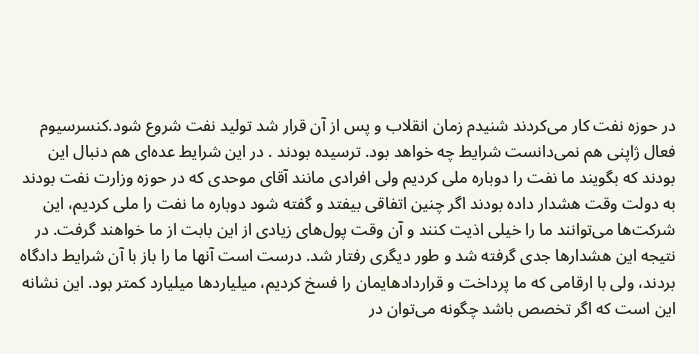در حوزه نفت کار می‌کردند شنیدم زمان انقلاب و پس از آن قرار شد تولید نفت شروع شود.کنسرسیوم فعال ژاپنی هم نمی‌دانست شرایط چه خواهد بود. ترسیده بودند . در این شرایط عده‌ای هم دنبال این بودند که بگویند ما نفت را دوباره ملی کردیم ولی افرادی مانند آقای موحدی که در حوزه وزارت نفت بودند به دولت وقت هشدار داده بودند اگر چنین اتفاقی بیفتد و گفته شود دوباره ما نفت را ملی کردیم، این شرکت‌ها می‌توانند ما را خیلی اذیت کنند و آن وقت پول‌های زیادی از این بابت از ما خواهند گرفت. در نتیجه این هشدارها جدی گرفته شد و طور دیگری رفتار شد. درست است آنها ما را باز با آن شرایط دادگاه بردند، ولی با ارقامی که ما پرداخت و قراردادهایمان را فسخ کردیم، میلیاردها میلیارد کمتر بود. این نشانه این است که اگر تخصص باشد چگونه می‌توان در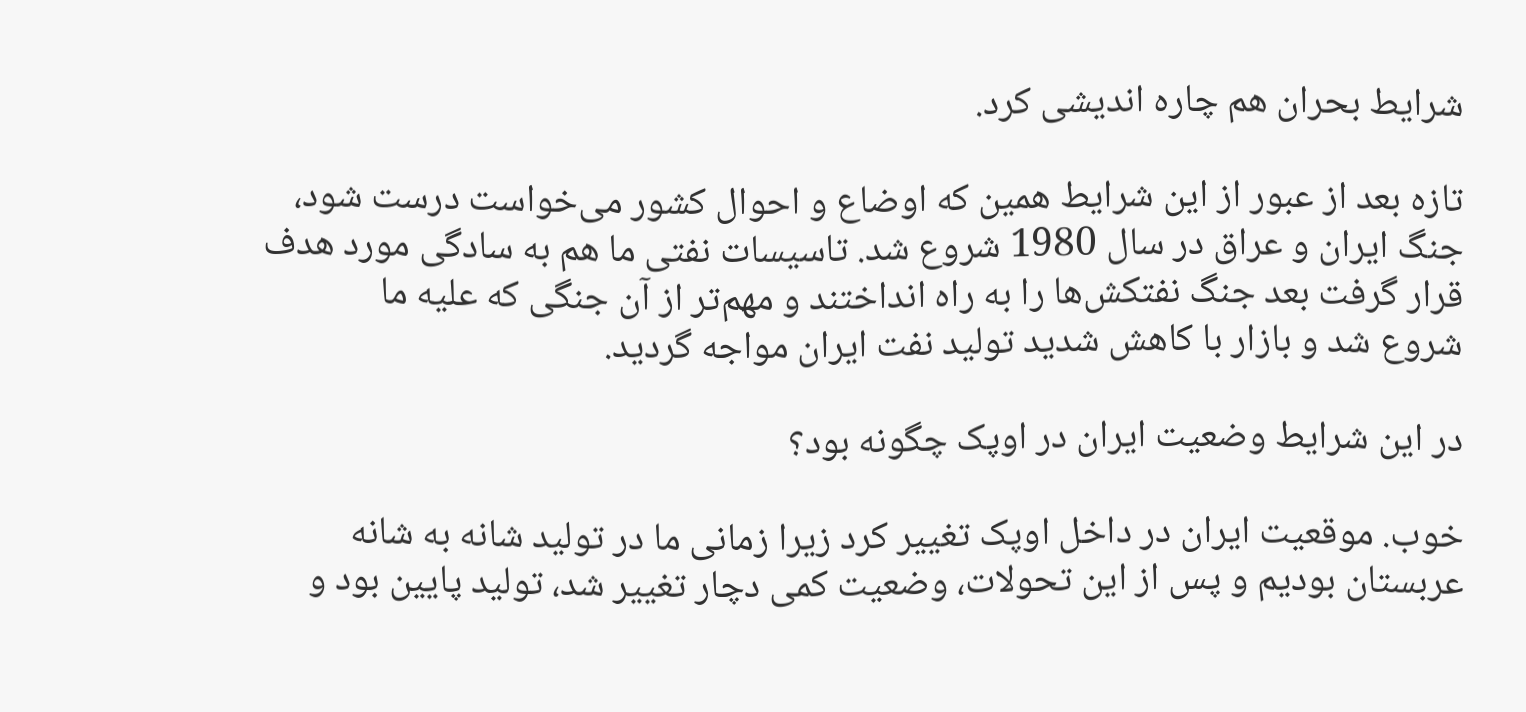شرایط بحران هم چاره اندیشی کرد.

تازه بعد از عبور از این شرایط همین که اوضاع و احوال کشور می‌خواست درست شود، جنگ ایران و عراق در سال 1980 شروع ‌شد. تاسیسات نفتی ما هم به سادگی مورد هدف قرار ‌گرفت بعد جنگ نفتکش‌ها را به راه ‌انداختند و مهم‌تر از آن جنگی که علیه ما شروع ‌شد و بازار با کاهش شدید تولید نفت ایران مواجه گردید.

در این شرایط وضعیت ایران در اوپک چگونه بود؟

خوب. موقعیت ایران در داخل اوپک تغییر ‌کرد زیرا زمانی ما در تولید شانه به شانه عربستان بودیم و پس از این تحولات، وضعیت کمی دچار تغییر ‌شد، تولید پایین بود و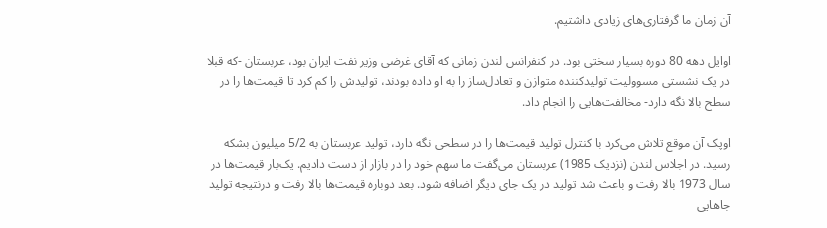آن زمان ما گرفتاری‌های زیادی داشتیم.

اوایل دهه 80 دوره بسیار سختی بود. در کنفرانس لندن زمانی که آقای غرضی وزیر نفت ایران بود، عربستان -که قبلا در یک نشستی مسوولیت تولیدکننده متوازن و تعادل‌ساز را به او داده‌ بودند، تولیدش را کم کرد تا قیمت‌ها را در سطح بالا نگه دارد- مخالفت‌هایی را انجام داد.

اوپک آن موقع تلاش می‌کرد با کنترل تولید قیمت‌ها را در سطحی نگه دارد، تولید عربستان به 5/2 میلیون بشکه رسید. در اجلاس لندن (نزدیک 1985) عربستان می‌گفت ما سهم خود را در بازار از دست دادیم. یک‌بار قیمت‌ها در سال 1973 بالا رفت و باعث شد تولید در یک جای دیگر اضافه شود. بعد دوباره قیمت‌ها بالا رفت و درنتیجه تولید جاهایی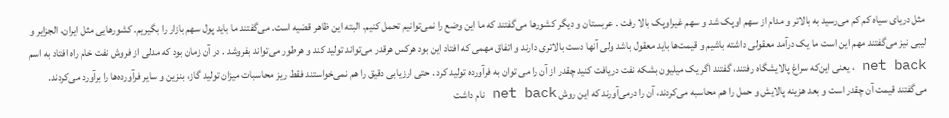مثل دریای سیاه کم کم می‌رسید به بالاتر و مدام از سهم اوپک ‌شد و سهم غیراوپک بالا ‌رفت . عربستان و دیگر کشورها می‌گفتند که ما این وضع را نمی‌توانیم تحمل کنیم. البته این ظاهر قضیه است. می‌گفتند ما باید پول‌ سهم بازار را بگیریم. کشورهایی مثل ایران، الجزایر و لیبی نیز می‌گفتند مهم این است ما یک درآمد معقولی داشته باشیم و قیمت‌ها باید معقول باشد ولی آنها دست بالاتری دارند و اتفاق مهمی که ‌‌افتاد این بود هرکس هرقدر می‌تواند تولید کند و هرطور می‌تواند بفروشد . در آن زمان بود که مدلی از فروش نفت خام راه ‌افتاد به اسم net back ، یعنی این‌که سراغ پالایشگاه ‌رفتند، ‌گفتند اگر یک میلیون بشکه نفت دریافت کنید چقدر از آن را می توان به فرآورده تولید کرد . حتی ارزیابی دقیق را هم نمی‌خواستند فقط ریز محاسبات میزان تولید گاز، بنزین و سایر فرآورده‌ها را برآورد می‌کردند. می‌گفتند قیمت آن چقدر است و بعد هزینه پالایش و حمل را هم محاسبه می‌کردند، آن را درمی‌آورند که این روش net back نام داشت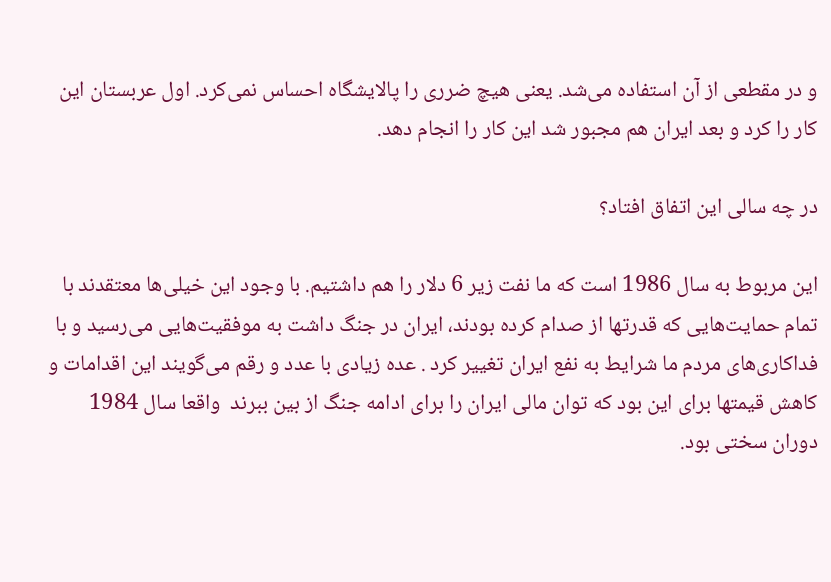و در مقطعی از آن استفاده می‌شد. یعنی هیچ ضرری را پالایشگاه احساس نمی‌کرد. اول عربستان این کار را ‌کرد و بعد ایران هم مجبور ‌شد این کار را انجام دهد.

در چه سالی این اتفاق ‌افتاد؟

این مربوط به سال 1986 است که ما نفت زیر 6 دلار را هم داشتیم. با وجود این خیلی‌ها معتقدند با تمام حمایت‌هایی که قدرتها از صدام کرده بودند، ایران در جنگ داشت به موفقیت‌هایی می‌رسید و با فداکاری‌های مردم ما شرایط به نفع ایران تغییر کرد . عده زیادی با عدد و رقم می‌گویند این اقدامات و کاهش قیمتها برای این بود که توان مالی ایران را برای ادامه جنگ از بین ببرند ‌ واقعا سال 1984 دوران سختی بود.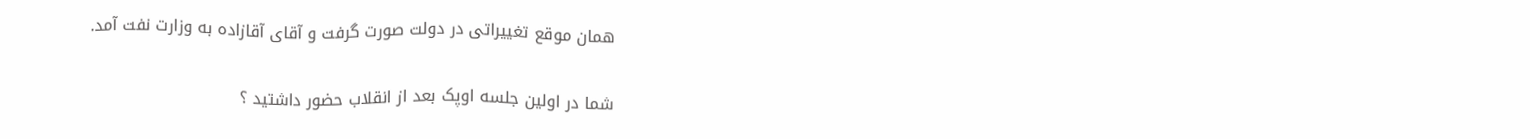همان موقع تغییراتی در دولت صورت گرفت و آقای آقازاده به وزارت نفت آمد.

شما در اولین جلسه اوپک بعد از انقلاب حضور داشتید ؟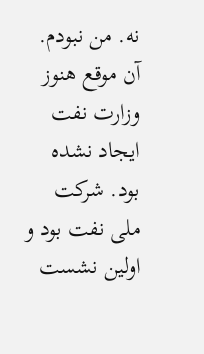نه. من نبودم. آن موقع هنوز وزارت نفت ایجاد نشده بود. شرکت ملی نفت بود و اولین نشست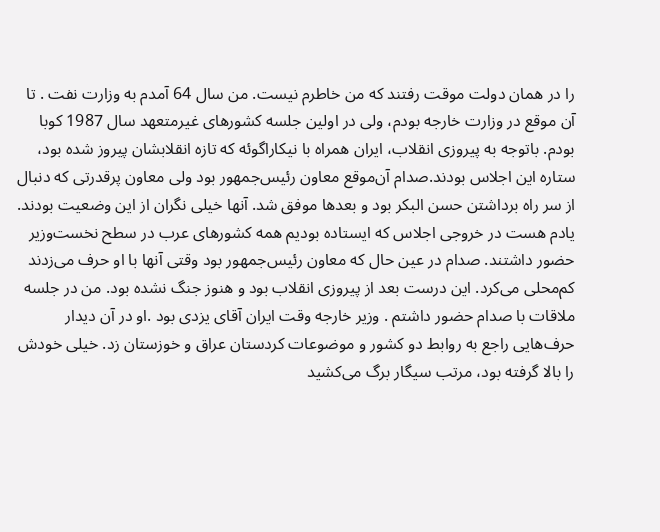را در همان دولت موقت رفتند که من خاطرم نیست. من سال 64 آمدم به وزارت نفت . تا آن موقع در وزارت خارجه بودم، ولی در اولین جلسه کشورهای غیرمتعهد سال 1987 کوبا بودم. باتوجه به پیروزی انقلاب، ایران همراه با نیکاراگوئه که تازه انقلابشان پیروز شده بود، ستاره این اجلاس بودند.صدام آن‌موقع معاون رئیس‌جمهور بود ولی معاون پرقدرتی که دنبال از سر راه برداشتن حسن البکر بود و بعدها موفق شد. آنها خیلی نگران از این وضعیت بودند. یادم هست در خروجی اجلاس که ایستاده بودیم همه کشورهای عرب در سطح نخست‌وزیر حضور داشتند. صدام در عین حال که معاون رئیس‌جمهور بود وقتی آنها با او حرف می‌زدند کم‌محلی می‌کرد. این درست بعد از پیروزی انقلاب بود و هنوز جنگ نشده بود. من در جلسه ملاقات با صدام حضور داشتم . وزیر خارجه وقت ایران آقای یزدی بود .او در آن دیدار حرف‌هایی راجع به روابط دو کشور و موضوعات کردستان عراق و خوزستان زد. خیلی خودش را بالا گرفته بود، مرتب سیگار برگ می‌کشید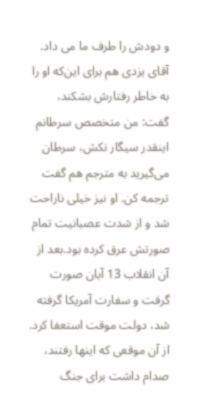و دودش را طرف ما می داد. آقای یزدی هم برای این‌که او را به خاطر رفتارش بشکند، گفت: من متخصص سرطانم اینقدر سیگار نکش، سرطان می‌گیرید به مترجم هم ‌گفت ترجمه کن. او نیز خیلی ناراحت شد و از شدت عصبانیت تمام صورتش عرق کرده بود.بعد از آن انقلاب 13 آبان صورت گرفت و سفارت آمریکا گرفته شد، دولت موقت استعفا کرد. از آن موقعی که اینها رفتند، صدام داشت برای جنگ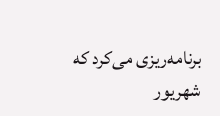برنامه‌ریزی می‌کرد که شهریور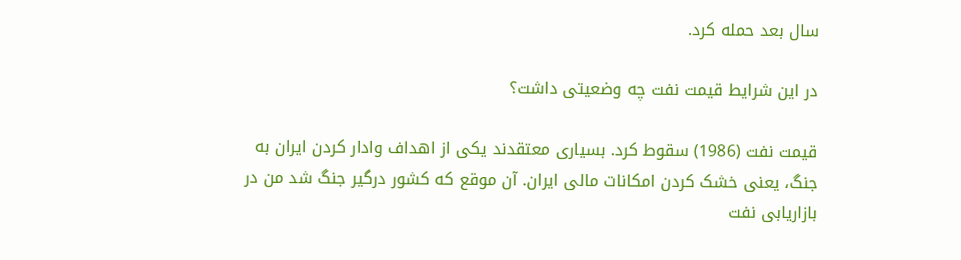سال بعد حمله کرد.

در این شرایط قیمت نفت چه وضعیتی داشت؟

قیمت نفت (1986) سقوط ‌‌کرد. بسیاری معتقدند یکی از اهداف وادار کردن ایران به جنگ، یعنی خشک کردن امکانات مالی ایران. آن موقع که کشور درگیر جنگ شد من در بازاریابی نفت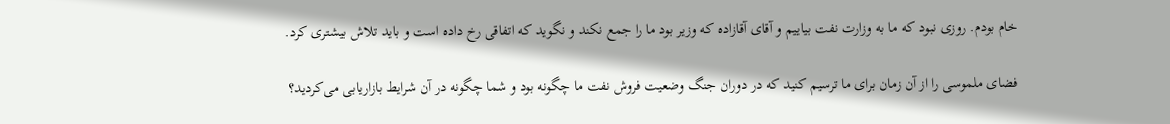خام بودم. روزی نبود که ما به وزارت نفت بیاییم و آقای آقازاده که وزیر بود ما را جمع نکند و نگوید که اتفاقی رخ داده است و باید تلاش بیشتری کرد.

فضای ملموسی را از آن زمان برای ما ترسیم کنید که در دوران جنگ وضعیت فروش نفت ما چگونه بود و شما چگونه در آن شرایط بازاریابی می‌کردید؟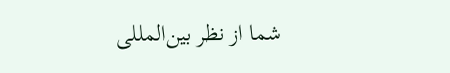شما از نظر بین‌المللی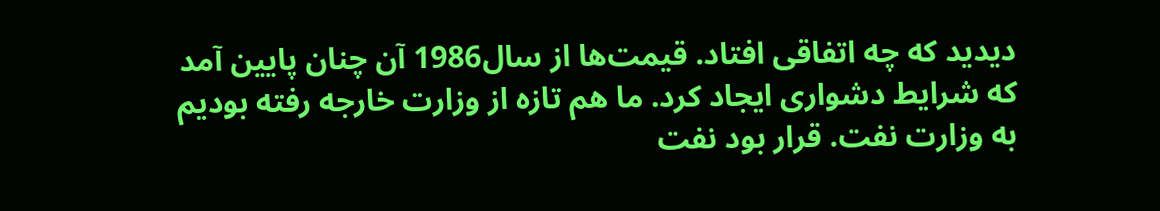دیدید که چه اتفاقی افتاد. قیمت‌ها از سال1986 آن چنان پایین آمد که شرایط دشواری ایجاد کرد. ما هم تازه از وزارت خارجه رفته بودیم به وزارت نفت. قرار بود نفت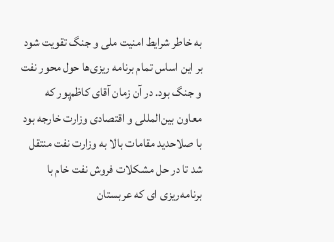به خاطر شرایط امنیت ملی و جنگ تقویت شود بر این اساس تمام برنامه ریزی‌ها حول محور نفت و جنگ بود. در آن زمان آقای کاظم‌پور که معاون بین‌المللی و اقتصادی وزارت خارجه بود با صلاحدید مقامات بالا به وزارت نفت منتقل شد تا در حل مشکلات فروش نفت خام با برنامه‌ریزی ای که عربستان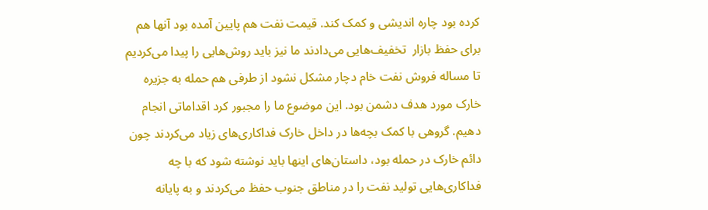کرده بود چاره اندیشی و کمک کند. قیمت نفت هم پایین آمده بود آنها هم برای حفظ بازار ‌ تخفیف‌هایی می‌دادند ما نیز باید روش‌هایی را پیدا می‌کردیم تا مساله فروش نفت خام دچار مشکل نشود از طرفی هم حمله به جزیره خارک مورد هدف دشمن بود. این موضوع ما را مجبور کرد اقداماتی انجام دهیم. گروهی با کمک بچه‌ها در داخل خارک فداکاری‌های زیاد می‌کردند چون دائم خارک در حمله بود، داستان‌های اینها باید نوشته شود که با چه فداکاری‌هایی تولید نفت را در مناطق جنوب حفظ می‌کردند و به پایانه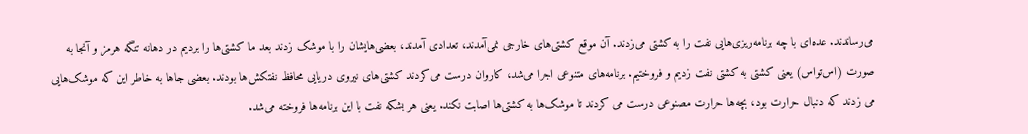می‌رساندند. عده‌ای با چه برنامه‌ریزی‌هایی نفت را به کشتی می‌زدند. آن موقع کشتی‌های خارجی نمی‌آمدند، تعدادی آمدند، بعضی‌هایشان را با موشک زدند بعد ما کشتی‌ها را بردیم در دهانه تنگه هرمز و آنجا به صورت (اس‌تو‌اس) یعنی کشتی به کشتی نفت زدیم و فروختیم. برنامه‌ها‌ی متنوعی اجرا می‌شد، کاروان درست می‌کردند کشتی‌های نیروی دریایی محافظ نفتکش‌ها بودند. بعضی جاها به خاطر این که موشک‌هایی می زدند که دنبال حرارت بود، بچه‌ها حرارت مصنوعی درست می کردند تا موشک‌ها به کشتی‌ها اصابت نکند. یعنی هر بشکه نفت با این برنامه‌ها فروخته می‌شد.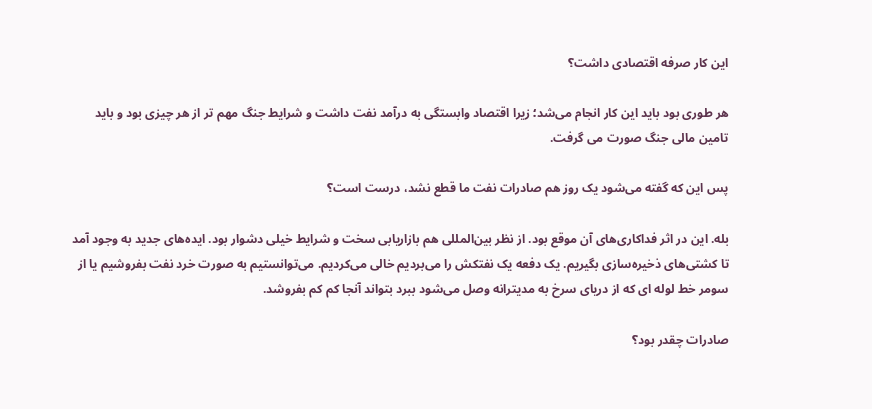این کار صرفه اقتصادی داشت؟

هر طوری بود باید این کار انجام می‌شد؛ زیرا اقتصاد وابستگی به درآمد نفت داشت و شرایط جنگ مهم تر از هر چیزی بود و باید تامین مالی جنگ صورت می گرفت.

پس این که گفته می‌شود یک روز هم صادرات نفت ما قطع نشد، درست است؟

بله. این در اثر فداکاری‌های آن موقع بود. از نظر بین‌المللی هم بازاریابی سخت و شرایط خیلی دشوار بود. ایده‌های جدید به وجود آمد تا کشتی‌های ذخیره‌سازی بگیریم. یک دفعه یک نفتکش را می‌بردیم خالی می‌کردیم. می‌توانستیم به صورت خرد نفت بفروشیم یا از سومر خط لوله ای که از دریای سرخ به مدیترانه وصل می‌شود ببرد بتواند آنجا کم کم بفروشد.

صادرات چقدر بود؟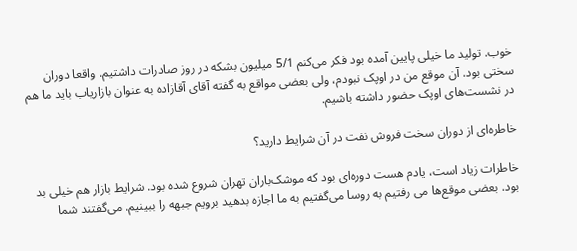خوب. تولید ما خیلی پایین آمده بود فکر می‌کنم 5/1 میلیون بشکه در روز صادرات داشتیم. واقعا دوران سختی بود. آن موقع من در اوپک نبودم، ولی بعضی مواقع به گفته آقای آقازاده به عنوان بازاریاب باید ما هم در نشست‌های اوپک حضور داشته باشیم.

خاطره‌ای از دوران سخت فروش نفت در آن شرایط دارید؟

خاطرات زیاد است، یادم هست دوره‌ای بود که موشک‌باران تهران شروع شده بود. شرایط بازار هم خیلی بد بود. بعضی موقع‌ها می رفتیم به روسا می‌گفتیم به ما اجازه بدهید برویم جبهه را ببینیم. می‌گفتند شما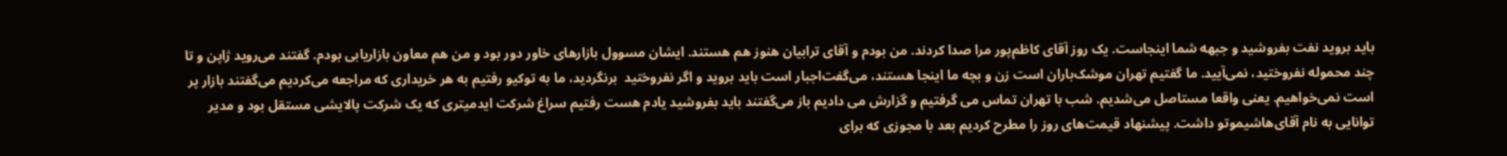باید بروید نفت بفروشید و جبهه شما اینجاست. یک روز آقای کاظم‌پور مرا صدا کردند. من بودم و آقای ترابیان هنوز هم هستند. ایشان مسوول بازارهای خاور دور بود و من هم معاون بازاریابی بودم. گفتند می‌روید ژاپن و تا چند محموله نفروختید، نمی‌آیید. ما ‌گفتیم تهران موشک‌باران است زن و بچه ما اینجا هستند، می‌گفت‌اجبار است باید بروید و اگر نفروختید ‌ برنگردید، ما به توکیو رفتیم به هر خریداری که مراجعه می‌کردیم می‌گفتند بازار پر است نمی‌خواهیم. یعنی واقعا مستاصل می‌شدیم. شب با تهران تماس می گرفتیم و گزارش می دادیم باز می‌گفتند باید بفروشید یادم هست رفتیم سراغ شرکت ایدمیتری که‌ یک شرکت پالایشی مستقل بود و مدیر توانایی به نام آقای‌هاشیموتو داشت. پیشنهاد قیمت‌های روز را مطرح کردیم بعد با مجوزی که برای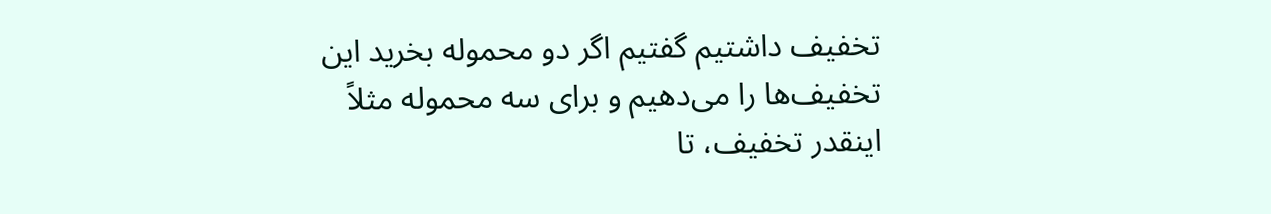تخفیف داشتیم ‌گفتیم اگر دو محموله بخرید این تخفیف‌ها را می‌دهیم و برای سه محموله مثلاً اینقدر تخفیف، تا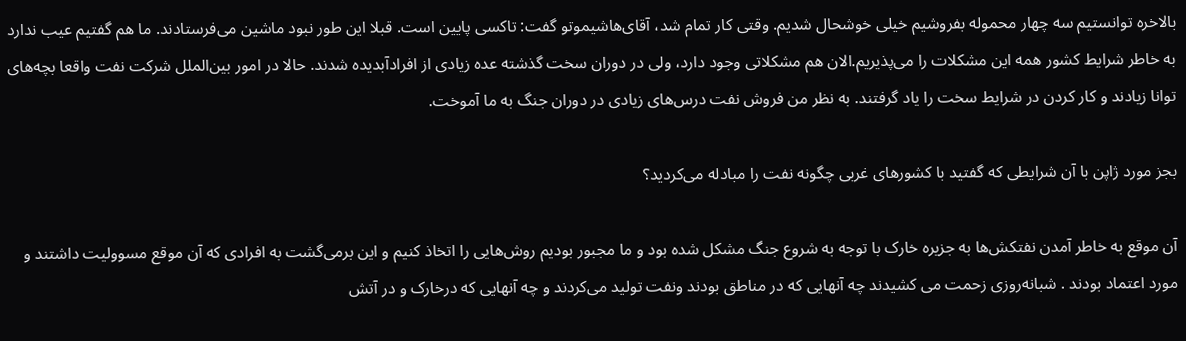بالاخره ‌توانستیم سه چهار محموله بفروشیم خیلی خوشحال ‌شدیم. وقتی کار تمام شد، آقای‌هاشیموتو گفت: تاکسی پایین است. قبلا این طور نبود ماشین می‌فرستادند. ما هم گفتیم عیب ندارد به خاطر شرایط کشور همه این مشکلات را می‌پذیریم.الان هم مشکلاتی وجود دارد، ولی در دوران سخت گذشته عده زیادی از افراد‌آبدیده شدند. حالا در امور بین‌الملل شرکت نفت واقعا بچه‌های توانا زیادند و کار کردن در شرایط سخت را یاد گرفتند. به نظر من فروش نفت درس‌های زیادی در دوران جنگ به ما آموخت.

بجز مورد ژاپن با آن شرایطی که گفتید با کشورهای غربی چگونه نفت را مبادله می‌کردید؟

آن موقع به خاطر آمدن نفتکش‌ها به جزیره خارک با توجه به شروع جنگ مشکل شده بود و ما مجبور بودیم روش‌هایی را اتخاذ کنیم و این برمی‌گشت به افرادی که آن موقع مسوولیت داشتند و مورد اعتماد بودند . شبانه‌روزی زحمت می کشیدند چه آنهایی که در مناطق بودند ونفت تولید می‌کردند و چه آنهایی که درخارک و در آتش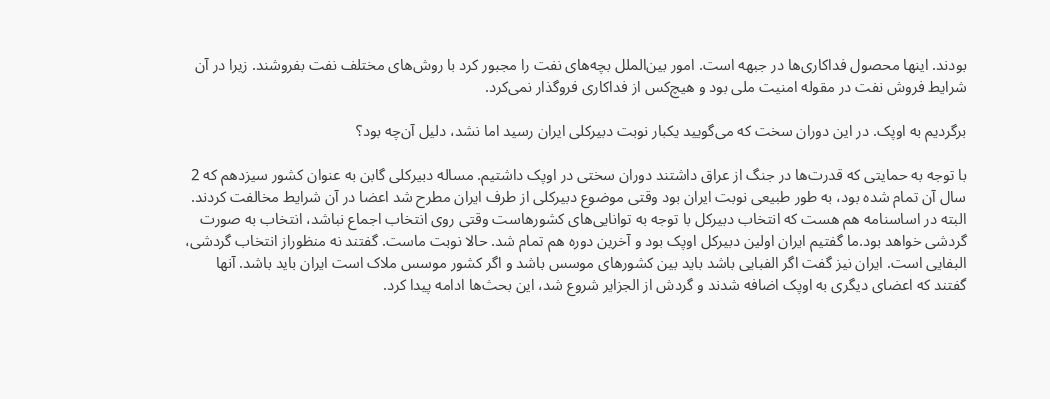بودند. اینها محصول فداکاری‌ها در جبهه است. امور بین‌الملل بچه‌های نفت را مجبور کرد با روش‌های مختلف نفت بفروشند. زیرا در آن شرایط فروش نفت در مقوله امنیت ملی بود و هیچ‌کس از فداکاری فروگذار نمی‌کرد.

برگردیم به اوپک. در این دوران سخت که می‌گویید یکبار نوبت دبیرکلی ایران رسید اما نشد، دلیل آن‌چه بود؟

با توجه به حمایتی که قدرت‌ها در جنگ از عراق داشتند دوران سختی در اوپک داشتیم. مساله دبیرکلی گابن به عنوان کشور سیزدهم که 2 سال آن تمام شده بود، به طور طبیعی نوبت ایران بود وقتی موضوع دبیرکلی از طرف ایران مطرح شد اعضا در آن شرایط مخالفت کردند. البته در اساسنامه هم هست که انتخاب دبیرکل با توجه به توانایی‌های‌ کشورهاست وقتی روی انتخاب اجماع نباشد، انتخاب به صورت گردشی خواهد بود.ما گفتیم ایران اولین دبیرکل اوپک بود و آخرین دوره هم تمام شد. حالا نوبت ماست. گفتند نه منظوراز انتخاب گردشی، البفایی است. ایران نیز گفت اگر الفبایی باشد باید بین کشورهای موسس باشد و اگر کشور موسس ملاک است ایران باید باشد. آنها گفتند که اعضای دیگری به اوپک اضافه شدند و گردش از الجزایر شروع شد، این بحث‌ها ادامه پیدا کرد.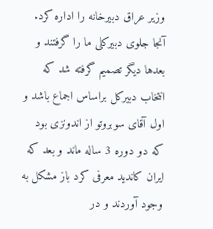وزیر عراق دبیرخانه را اداره کرد. آنجا جلوی دبیرکلی ما را گرفتند و بعدها دیگر تصمیم گرفته شد که انتخاب دبیرکل براساس اجماع باشد و اول آقای سوبروتو از اندونزی بود که دو دوره 3 ساله ماند و بعد که ایران کاندید معرفی کرد باز مشکل به وجود آوردند و در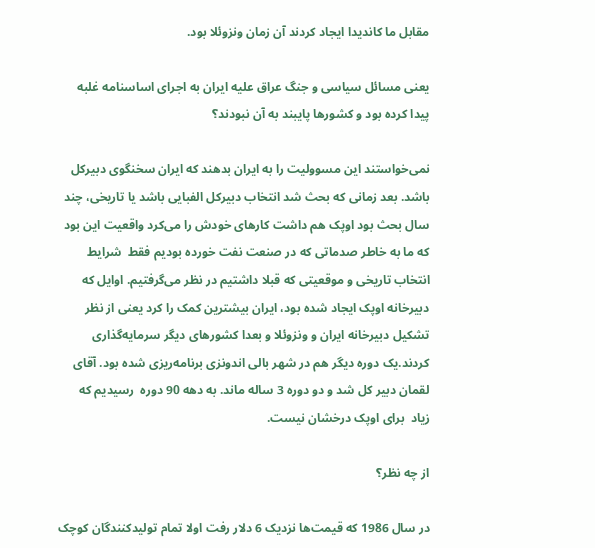مقابل ما کاندیدا ایجاد ‌کردند آن زمان ونزوئلا بود.

یعنی مسائل سیاسی و جنگ عراق علیه ایران به اجرای اساسنامه غلبه پیدا کرده بود و کشورها پایبند به آن نبودند؟

نمی‌خواستند این مسوولیت را به ایران بدهند که ایران سخنگوی دبیرکل باشد. بعد زمانی که بحث شد انتخاب دبیرکل الفبایی باشد یا تاریخی، چند سال بحث بود اوپک هم داشت کارهای خودش را می‌کرد واقعیت این بود که ما به خاطر‌ صدماتی که در صنعت نفت خورده بودیم فقط ‌ شرایط انتخاب تاریخی و موقعیتی که قبلا داشتیم در نظر می‌گرفتیم. اوایل که دبیرخانه اوپک ایجاد شده بود، ایران بیشترین کمک را کرد یعنی از نظر تشکیل دبیرخانه ایران و ونزوئلا و بعدا کشورهای دیگر سرمایه‌گذاری کردند.یک دوره دیگر هم در شهر بالی اندونزی برنامه‌ریزی شده بود. آقای لقمان دبیر کل شد و دو دوره 3 ساله ماند. به دهه 90 دوره ‌ رسیدیم که زیاد ‌ برای اوپک درخشان نیست.

از چه نظر؟

در سال 1986 که قیمت‌ها نزدیک 6 دلار رفت اولا تمام تولیدکنندگان کوچک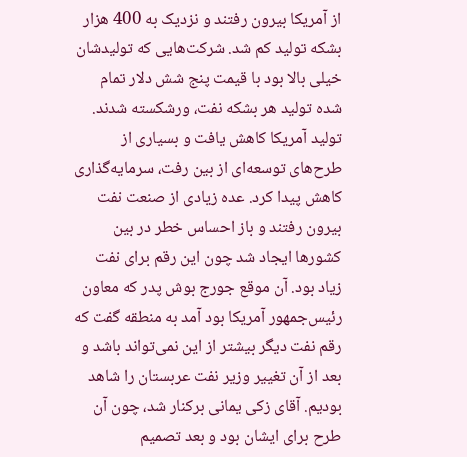از آمریکا بیرون رفتند و نزدیک به 400 هزار بشکه تولید کم شد. شرکت‌هایی که تولیدشان خیلی بالا بود با قیمت پنج شش دلار تمام شده تولید هر بشکه نفت، ورشکسته شدند. تولید آمریکا کاهش یافت و بسیاری از طرح‌های توسعه‌ای از بین رفت، سرمایه‌گذاری کاهش پیدا کرد. عده زیادی از صنعت نفت بیرون رفتند و باز احساس خطر در بین کشورها ایجاد شد چون این رقم برای نفت زیاد بود. آن موقع جورج بوش پدر که معاون رئیس‌جمهور آمریکا بود ‌آمد به منطقه گفت که رقم نفت دیگر بیشتر از این نمی‌تواند باشد و بعد از آن تغییر وزیر نفت عربستان را شاهد بودیم. آقای زکی‌ یمانی برکنار ‌‌شد، چون آن طرح برای ایشان بود و بعد تصمیم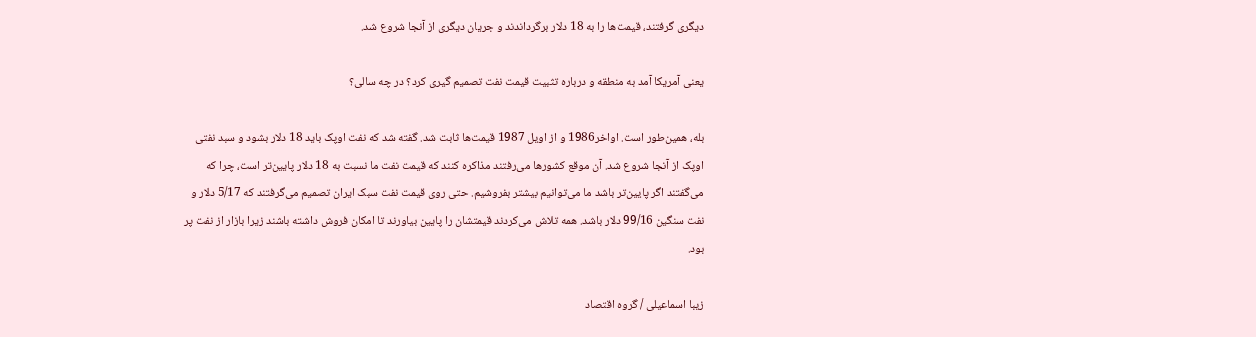دیگری ‌‌‌گرفتند، قیمت‌ها را به 18 دلار بر‌گرداندند و جریان دیگری از آنجا شروع شد.

یعنی آمریکا ‌‌آمد به منطقه و درباره تثبیت قیمت نفت تصمیم گیری ‌‌کرد؟ در چه سالی؟

بله، همین‌طور است. اواخر1986 و از اویل 1987 قیمت‌ها ثابت ‌‌شد. گفته شد که نفت اوپک باید 18 دلار بشود و سبد نفتی اوپک از آنجا شروع ‌‌شد. آن موقع کشورها می‌رفتند مذاکره کنند که قیمت نفت ما نسبت به 18 دلار پایین‌تر است، چرا که می‌گفتند اگر پایین‌تر باشد ما می‌توانیم بیشتر بفروشیم. حتی روی قیمت نفت سبک ایران تصمیم می‌گرفتند که 5/17 دلار و نفت سنگین 99/16 دلار باشد. همه تلاش می‌کردند قیمتشان را پایین بیاورند تا امکان فروش داشته باشند زیرا بازار از نفت پر بود.

زیبا اسماعیلی / گروه اقتصاد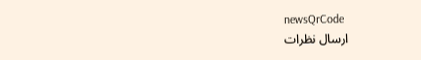newsQrCode
ارسال نظرات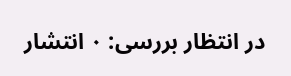در انتظار بررسی: ۰ انتشار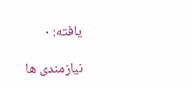یافته: ۰

نیازمندی ها